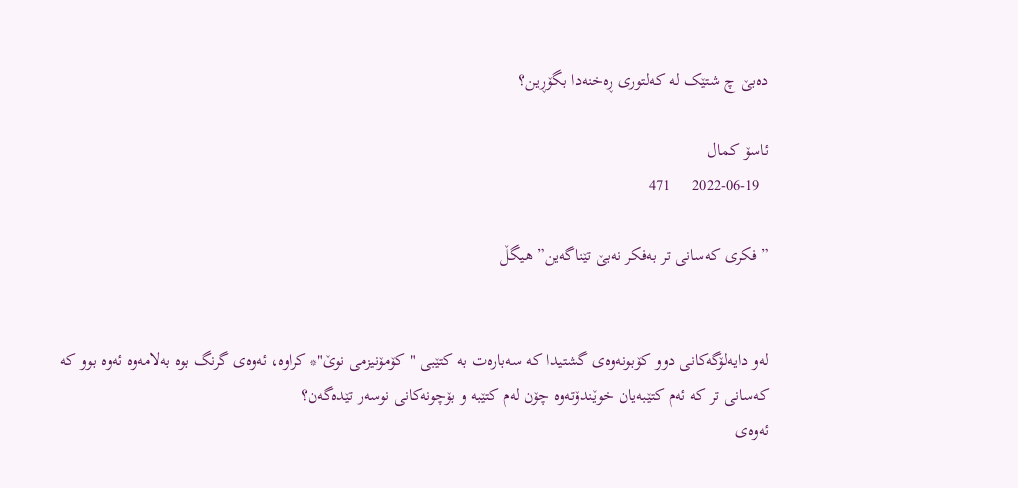دەبێ چ شتێک لە کەلتوری ڕەخنەدا بگۆڕین؟

ئاسۆ کمال
  2022-06-19     471

” فکری کەسانی تر بەفکر نەبێ تێناگەین” هیگڵ


لەو دایەلۆگەکانی دوو کۆبونەوەی گشتیدا کە سەبارەت بە کتێبی "کۆمۆنیزمی نوێ"* کراوە، ئەوەی گرنگ بوە بەلامەوە ئەوە بوو کە کەسانی تر کە ئەم کتێبەیان خوێندۆتەوە چۆن لەم کتێبە و بۆچونەکانی نوسەر تێدەگەن؟
ئەوەی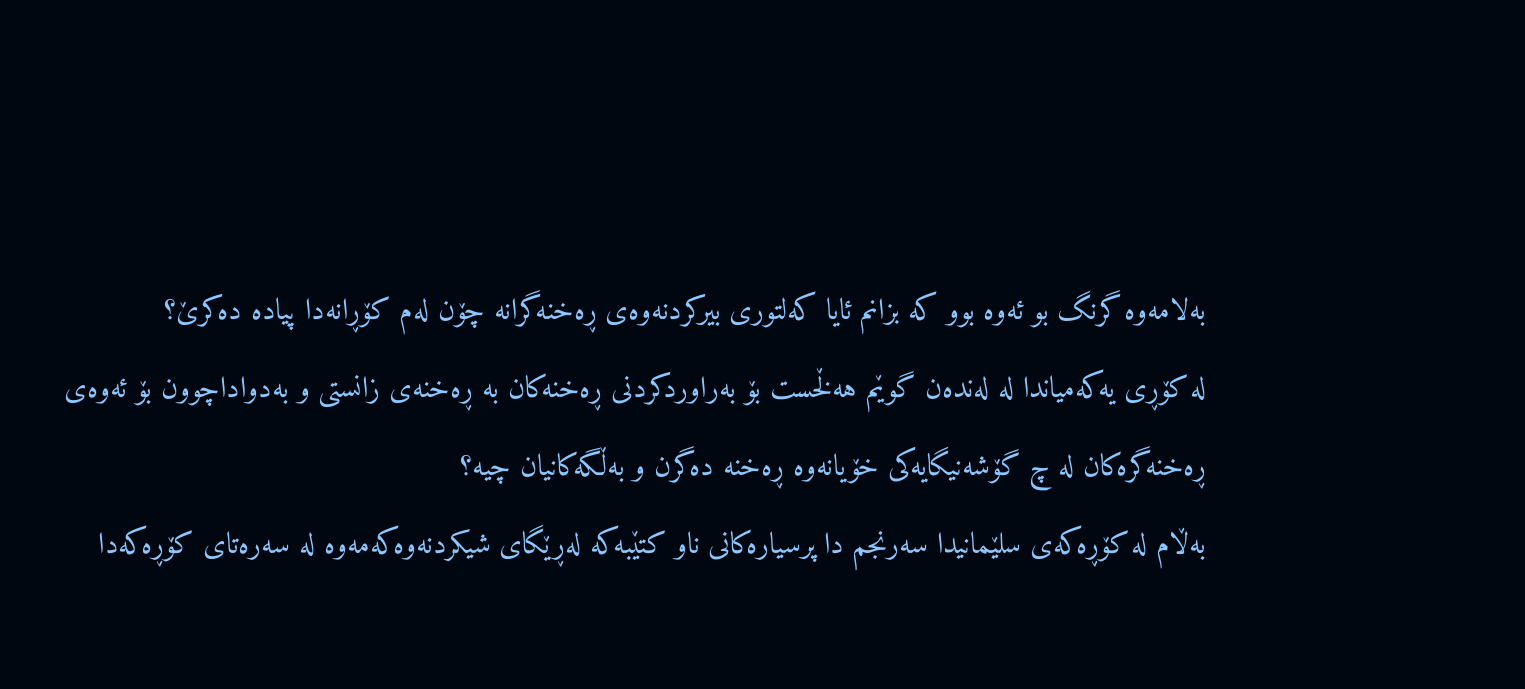بەلامەوە گرنگ بو ئەوە بوو کە بزانم ئایا کەلتوری بیرکردنەوەی ڕەخنەگرانە چۆن لەم کۆڕانەدا پیادە دەکرێ؟
لە کۆڕی یەکەمیاندا لە لەندەن گوێم هەڵخست بۆ بەراوردکردنی ڕەخنەکان بە ڕەخنەی زانستی و بەدواداچوون بۆ ئەوەی ڕەخنەگرەکان لە چ گۆشەنیگایەکی خۆیانەوە ڕەخنە دەگرن و بەڵگەکانیان چیە؟
بەڵام لە کۆڕەکەی سلێمانیدا سەرنجم دا پرسیارەکانی ناو کتێبەکە لەڕێگای شیکردنەوەکەمەوە لە سەرەتای کۆڕەکەدا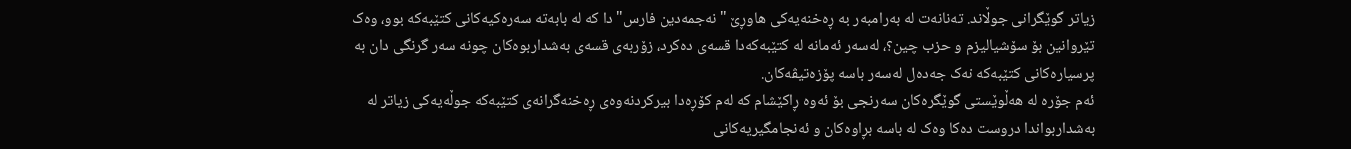زیاتر گوێگرانی جوڵاند. تەنانەت لە بەرامبەر بە ڕەخنەیەکی هاوڕێ "نەجمەدین فارس"دا کە لە بابەتە سەرەکیەکانی کتێبەکە بوو، وەک تێروانین بۆ سۆشیالیزم و حزب چین؟، لەسەر ئەمانە لە کتێبەکەدا قسەی دەکرد، زۆربەی قسەی بەشداربوەکان چونە سەر گرنگی دان بە پرسیارەکانی کتێبەکە نەک جەدەل لەسەر باسە پۆزەتیڤەکان.
ئەم جۆرە لە هەڵوێستی گوێگرەکان سەرنجی بۆ ئەوە ڕاکێشام کە لەم کۆڕەدا بیرکردنەوەی ڕەخنەگرانەی کتێبەکە جوڵەیەکی زیاتر لە بەشداربواندا دروست دەکا وەک لە باسە بڕاوەکان و ئەنجامگیریەکانی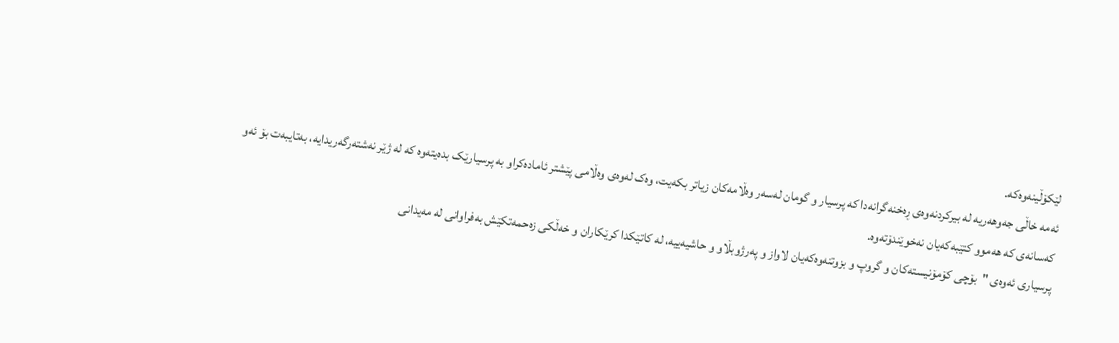لێکۆڵینەوەکە.
ئەمە خاڵی جەوهەریە لە بیرکردنەوەی ڕەخنەگرانەدا کە پرسیار و گومان لەسەر وەڵامەکان زیاتر بکەیت، وەک لەوەی وەڵامی پێشتر ئامادەکراو بە پرسیارێک بدەیتەوە کە لە ژێر نەشتەرگەریدایە، بەتایبەت بۆ ئەو کەسانەی کە هەموو کتێبەکەیان نەخوێندۆتەوە.
پرسیاری ئەوەی "بۆچی کۆمۆنیستەکان و گروپ و بزوتنەوەکەیان لاواز و پەرژوبڵاو و حاشیەییە، لە کاتێکدا کرێکاران و خەڵکی زەحمەتکێش بەفراوانی لە مەیدانی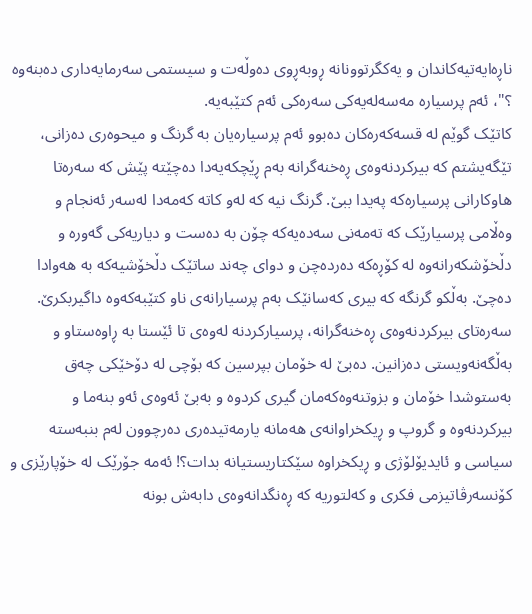ناڕەایەتیەکاندان و یەکگرتوونانە ڕوبەڕوی دەوڵەت و سیستمی سەرمایەداری دەبنەوە ؟"، ئەم پرسیارە مەسەلەیەکی سەرەکی ئەم کتێبەیە.
کاتێک گوێم لە قسەکەرەکان دەبوو ئەم پرسیارەیان بە گرنگ و میحوەری دەزانی، تێگەیشتم کە بیرکردنەوەی ڕەخنەگرانە بەم ڕێچکەیەدا دەچێتە پێش کە سەرەتا هاوکارانی پرسیارەکە پەیدا ببێ. گرنگ نیە کە لەو کاتە کەمەدا لەسەر ئەنجام و وەڵامی پرسیارێک کە تەمەنی سەدەیەکە چۆن بە دەست و دیاریەکی گەورە و دڵخۆشکەرانەوە لە کۆڕەکە دەردەچن و دوای چەند ساتێک دڵخۆشیەکە بە هەوادا دەچێ. بەڵکو گرنگە کە بیری کەسانێک بەم پرسیارانەی ناو کتێبەکەوە داگیربکرێ.
سەرەتای بیرکردنەوەی ڕەخنەگرانە، پرسیارکردنە لەوەی تا ئێستا بە ڕاوەستاو و بەڵگەنەویستی دەزانین. دەبێ لە خۆمان بپرسین کە بۆچی لە دۆخێكی چەق بەستوشدا خۆمان و بزوتنەوەکەمان گیری کردوە و بەبێ ئەوەی ئەو بنەما و بیرکردنەوە و گروپ و ڕیکخراوانەی هەمانە یارمەتیدەری دەرچوون لەم بنبەستە سیاسی و ئایدیۆلۆژی و ڕیکخراوە سێکتاریستیانە بدات؟! ئەمە جۆرێک لە خۆپارێزی و کۆنسەرڤاتیزمی فکری و کەلتوریە کە ڕەنگدانەوەی دابەش بونە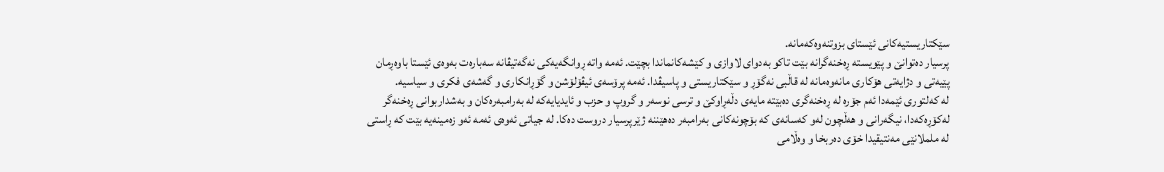سێکتاریستیەکانی ئێستای بزوتنەوەکەمانە.
پرسیار دەتوانێ و پێویستە ڕەخنەگرانە بێت تاکو بەدوای لاوازی و کێشەکانماندا بچێت. ئەمە واتە ڕوانگەیەکی نەگەتیڤانە سەبارەت بەوەی ئێستا باوەڕمان پێیەتی و دژایەتی هۆکاری مانەوەمانە لە قاڵبی نەگۆڕ و سێکتاریستی و پاسیڤدا. ئەمە پرۆسەی ئیڤۆلۆشن و گۆڕانکاری و گەشەی فکری و سیاسیە.
لە کەلتوری ئێمەدا ئەم جۆرە لە ڕەخنەگری دەبێتە مایەی دڵەڕاوکێ و ترسی نوسەر و گروپ و حزب و ئایدیایەکە لە بەرامبەرەکان و بەشداربوانی ڕەخنەگر لەکۆڕەکەدا، نیگەرانی و هەڵچون لەو کەسانەی کە بۆچونەکانی بەرامبەر دەهێننە ژێرپرسیار دروست دەکا. لە جیاتی ئەوەی ئەمە ئەو زەمینەیە بێت کە ڕاستی لە ململانێی مەنتیقیدا خۆی دەربخا و وەڵامی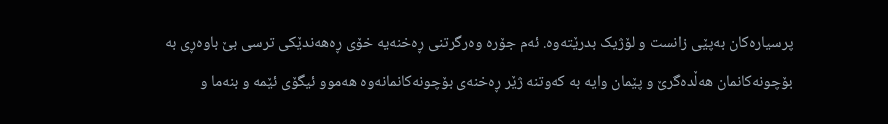پرسیارەکان بەپێی زانست و لۆژیک بدرێتەوە. ئەم جۆرە وەرگرتنی ڕەخنەیە خۆی ڕەهەندێکی ترسی بێ باوەڕی بە بۆچونەکانمان هەڵدەگرێ و پێمان وایە بە کەوتنە ژێر ڕەخنەی بۆچونەکانمانەوە هەموو ئیگۆی ئێمە و بنەما و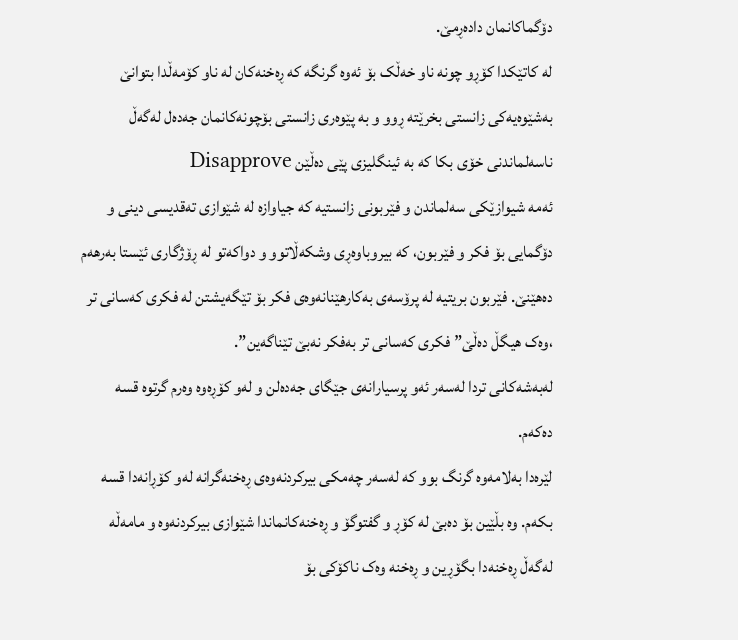دۆگماکانمان دادەڕمێ.
لە کاتێکدا کۆڕو چونە ناو خەڵک بۆ ئەوە گرنگە کە ڕەخنەکان لە ناو کۆمەڵدا بتوانێ بەشێوەیەکی زانستی بخرێتە ڕوو و بە پێوەری زانستی بۆچونەکانمان جەدەل لەگەڵ ناسەلماندنی خۆی بکا کە بە ئینگلیزی پێی دەڵێن Disapprove
ئەمە شیوازێکی سەلماندن و فێربونی زانستیە کە جیاوازە لە شێوازی تەقدیسی دینی و دۆگمایی بۆ فکر و فێربون، کە بیروباوەڕی وشکەڵاتوو و دواکەتو لە ڕۆژگاری ئێستا بەرهەم دەهێنێ. فێربون بریتیە لە پرۆسەی بەکارهێنانەوەی فکر بۆ تێگەیشتن لە فکری کەسانی تر ،وەک هیگڵ دەڵێ” فکری کەسانی تر بەفکر نەبێ تێناگەین”.
لەبەشەکانی تردا لەسەر ئەو پرسیارانەی جێگای جەدەلن و لەو کۆڕەوە وەرم گرتوە قسە دەکەم.
لێرەدا بەلامەوە گرنگ بوو کە لەسەر چەمکی بیرکردنەوەی ڕەخنەگرانە لەو کۆڕانەدا قسە بکەم. وە بڵێین بۆ دەبێ لە کۆڕ و گفتوگۆ و ڕەخنەکانماندا شێوازی بیرکردنەوە و مامەڵە لەگەڵ ڕەخنەدا بگۆڕین و ڕەخنە وەک ناکۆکی بۆ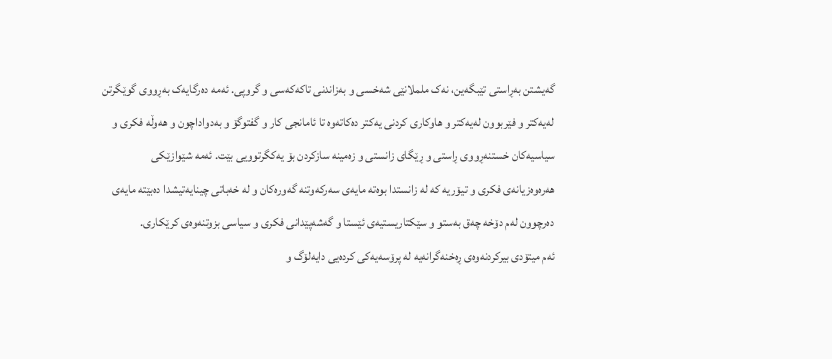گەیشتن بەڕاستی تێبگەین، نەک ململانێی شەخسی و بەزاندنی تاکەکەسی و گروپی. ئەمە دەرگایەک بەڕووی گوێگرتن لەیەکتر و فێربوون لەیەکتر و هاوکاری کردنی یەکتر دەکاتەوە تا ئامانجی کار و گفتوگۆ و بەدواداچون و هەوڵە فکری و سیاسیەکان خستنەڕووی ڕاستی و ڕێگای زانستی و زەمینە سازکردن بۆ یەکگرتوویی بێت. ئەمە شێوازێکی هەرەوەزیانەی فکری و تیۆریە کە لە زانستدا بوەتە مایەی سەرکەوتنە گەورەکان و لە خەباتی چینایەتیشدا دەبێتە مایەی دەرچوون لەم دۆخە چەق بەستو و سێکتاریستیەی ئێستا و گەشەپێدانی فکری و سیاسی بزوتنەوەی کرێکاری.
ئەم میتۆدی بیرکردنەوەی ڕەخنەگرانەیە لە پرۆسەیەکی کردەیی دایەلۆگ و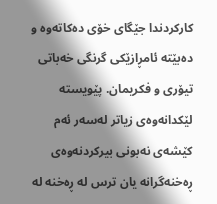کارکردندا جێگای خۆی دەکاتەوە و دەبێتە ئامڕازێکی گرنگی خەباتی تیۆری و فکریمان. پێویستە لێکدانەوەی زیاتر لەسەر ئەم کێشەی نەبونی بیرکردنەوەی ڕەخنەگرانە یان ترس لە ڕەخنە لە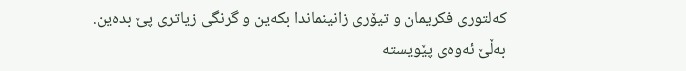کەلتوری فکریمان و تیۆری زانینماندا بکەین و گرنگی زیاتری پێ بدەین.
بەڵێ ئەوەی پێویستە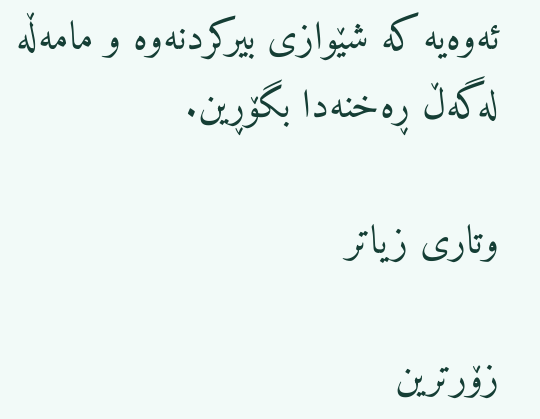ئەوەیە کە شێوازی بیرکردنەوە و مامەڵە لەگەڵ ڕەخنەدا بگۆڕین.

وتاری زیاتر

زۆرترین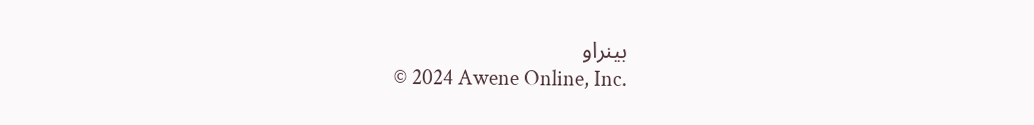بینراو
© 2024 Awene Online, Inc.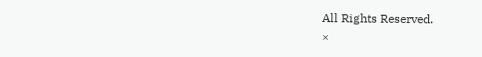All Rights Reserved.
×